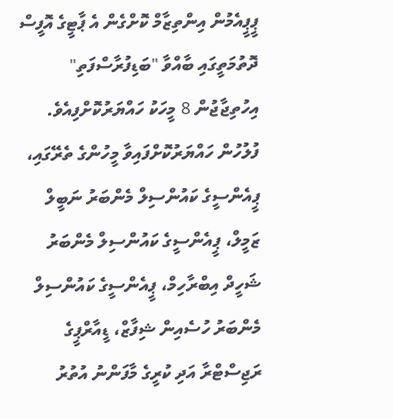ޕީޕީއެމުން އިންތިޒާމް ކޮށްގެން އެ ޕާޓީގެ އޮފީސް ދޮތުމަތީގައި ބާއްވާ "ބަޑިފުރާސްފަތި" އިހުތިޖާޖުން 8 މީހަކު ހައްޔަރުކޮށްފިއެވެ.
ފުލުހުން ހައްޔަރުކޮށްފައިވާ މީހުންގެ ތެރޭގައި، ޕީއެންސީގެ ކައުންސިލް މެންބަރު ނަބީލް ޒަމީލް، ޕީއެންސީގެ ކައުންސިލް މެންބަރު ޝަހީދް އިބްރާހިމް، ޕީއެންސީގެ ކައުންސިލް މެންބަރު ހުސެއިން ޝިފާޒް، ޑީއާރްޕީގެ ރަޖިސްޓްރާ އަދި ކުރީގެ މާފަންނު އުތުރު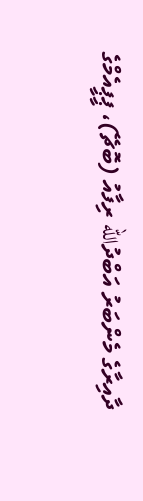ދާއިރާގެ މެންބަރު އަބްދުالله ރިފާއު (ބޮޗޭ)، ޕީޕީއެމްގެ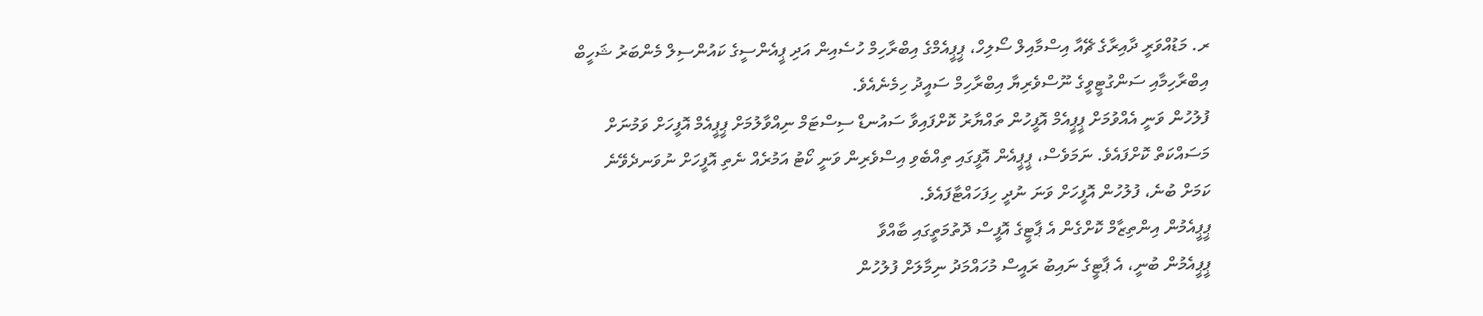ރ. މަޑުއްވަރީ ދާއިރާގެ ޗޭއާ އިސްމާއިލް ސޯލިހް، ޕީޕީއެމްގެ އިބްރާހިމް ހުސެއިން އަދި ޕީއެންސީގެ ކައުންސިލް މެންބަރު ޝަހީބް އިބްރާހިމާއި ސަންގުޓީވީގެ ނޫސްވެރިޔާ އިބްރާހިމް ސައީދު ހިމެނެއެވެ.
ފުލުހުން ވަނީ އެއްވުމަށް ޕީޕީއެމް އޮފީހުން ތައްޔާރު ކޮށްފައިވާ ސައުނޑް ސިސްޓަމް ނިއްވާލުމަށް ޕީޕީއެމް އޮފީހަށް ވަމުނަށް މަސައްކަތް ކޮށްފައެވެ. ނަމަވެސް، ޕީޕީއެން އޮފީގައި ތިއްބެވި އިސްވެރިން ވަނީ ކޯޓު އަމުރެއް ނެތި އޮފީހަށް ނުވަނދެވޭނެ ކަމަށް ބުނެ، ފުލުހުން އޮފީހަށް ވަނަ ނުދީ ހިފަހައްޓާފައެވެ.
ޕީޕީއެމުން އިންތިޒާމް ކޮށްގެން އެ ޕާޓީގެ އޮފީސް ދޮތުމަތީގައި ބާއްވާ
ޕީޕީއެމުން ބުނީ، އެ ޕާޓީގެ ނައިބު ރައީސް މުހައްމަދު ނިމާލަށް ފުލުހުން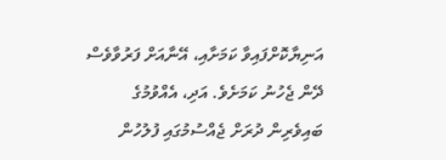އަނިޔާކޮށްފައިވާ ކަމަށާއި، އޭނާއަށް ފަރުވާވެސް ދޭން ޖެހުނު ކަމަށެވެ. އަދި، އެއްވުމުގެ ބައިވެރިން ދުރަށް ޖެއްސުމުގައި ފުލުހުން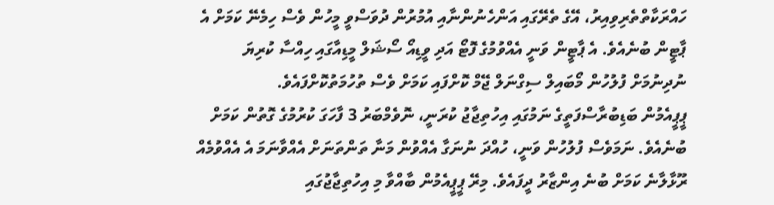ހައްރަކާތްތެރިވިއިރު، އޭގެ ތެރޭގައި އަންހެނުންނާއި އުމުރުން ދުވަސްވީ މީހުން ވެސް ހިމެނޭ ކަމަށް އެ ޕާޓީން ބުނެއެވެ. އެ ޕާޓީން ވަނީ އެއްވުމުގެ ފޮޓޯ އަދި ވީޑިއޯ ސޯޝަލް މީޑިއާގައި ހިއްސާ ކުރިޔަ ނުދިނުމަށް ފުލުހުން މޯބައިލް ސިގްނަލް ޖޭމް ކޮށްފައި ކަމަށް ވެސް ތުހުމަތުކޮށްފައެވެ.
ޕީޕީއެމުން ބަޑިބުރާސްފަތީގެ ނަމުގައި އިހުތިޖާޖު ކުރަނީ، ނޮވެމްބަރު 3 ފާހަގަ ކުރުމުގެ ގޮތުން ކަމަށް ބުނެއެވެ. ނަމަވެސް ފުލުހުން ވަނީ، ހުއްދަ ނުނަގާ އެއްވުން މަނާ ތަންތަނަށް އެއްވާނަމަ އެ އެއްވުމެއް ރޫޅާލާނެ ކަމަށް ބުނެ އިންޒާރު ދީފައެވެ. މިރޭ ޕީޕީއެމުން ބާއްވާ މި އިހުތިޖާޖުގައި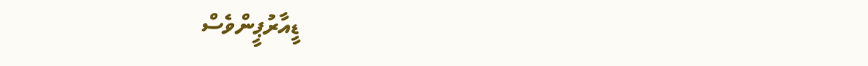ޑީއާރުޕީންވެސް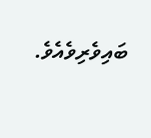ބައިވެރިވެއެވެ.